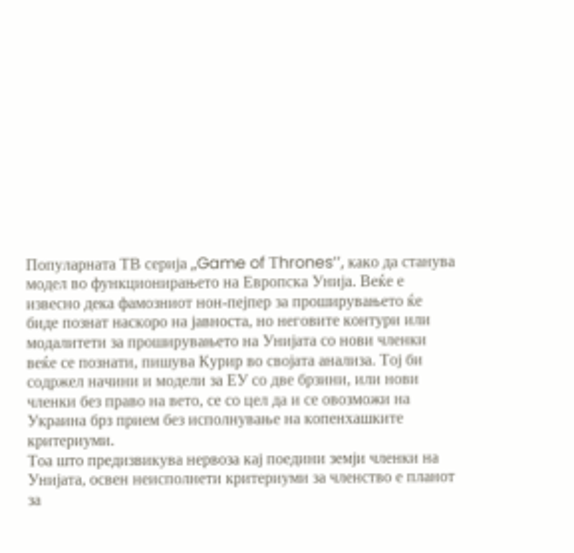Популарната ТВ серија ,,Game of Тhrones‘‘, како да станува модел во функционирањето на Европска Унија. Веќе е извесно дека фамозниот нон-пејпер за проширувањето ќе биде познат наскоро на јавноста, но неговите контури или модалитети за проширувањето на Унијата со нови членки веќе се познати, пишува Курир во својата анализа. Тој би содржел начини и модели за ЕУ со две брзини, или нови членки без право на вето, се со цел да и се овозможи на Украина брз прием без исполнување на копенхашките критериуми.
Тоа што предизвикува нервоза кај поедини земји членки на Унијата, освен неисполнети критериуми за членство е планот за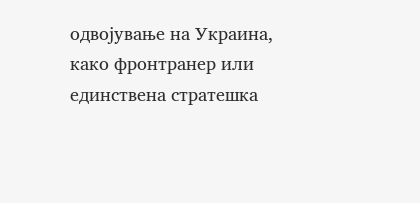одвојување на Украина, како фронтранер или единствена стратешка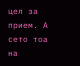цел за прием. А сето тоа на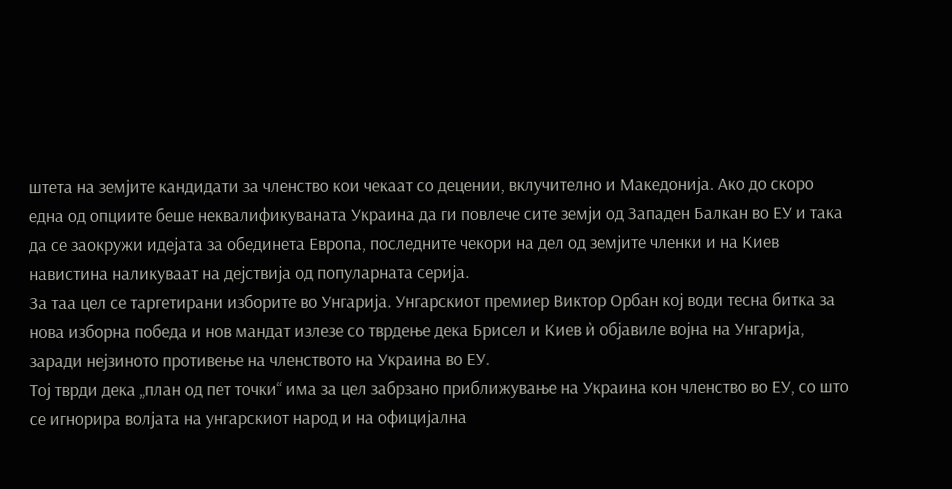штета на земјите кандидати за членство кои чекаат со децении, вклучително и Македонија. Ако до скоро една од опциите беше неквалификуваната Украина да ги повлече сите земји од Западен Балкан во ЕУ и така да се заокружи идејата за обединета Европа, последните чекори на дел од земјите членки и на Киев навистина наликуваат на дејствија од популарната серија.
За таа цел се таргетирани изборите во Унгарија. Унгарскиот премиер Виктор Орбан кој води тесна битка за нова изборна победа и нов мандат излезе со тврдење дека Брисел и Киев ѝ објавиле војна на Унгарија, заради нејзиното противење на членството на Украина во ЕУ.
Тој тврди дека „план од пет точки“ има за цел забрзано приближување на Украина кон членство во ЕУ, со што се игнорира волјата на унгарскиот народ и на официјална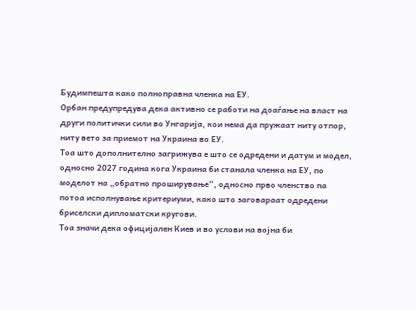Будимпешта како полноправна членка на ЕУ.
Орбан предупредува дека активно се работи на доаѓање на власт на други политички сили во Унгарија, кои нема да пружаат ниту отпор, ниту вето за приемот на Украина во ЕУ.
Тоа што дополнително загрижува е што се одредени и датум и модел, односно 2027 година кога Украина би станала членка на ЕУ, по моделот на „обратно проширување“, односно прво членство па потоа исполнување критериуми, како што заговараат одредени бриселски дипломатски кругови.
Тоа значи дека официјален Киев и во услови на војна би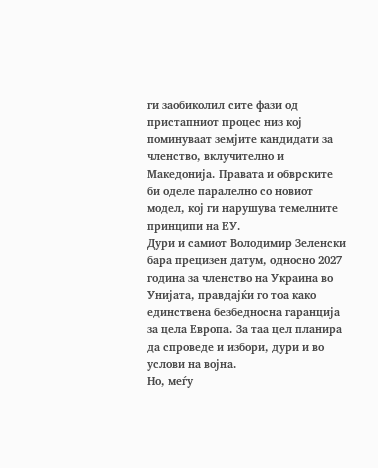ги заобиколил сите фази од пристапниот процес низ кој поминуваат земјите кандидати за членство, вклучително и Македонија. Правата и обврските би оделе паралелно со новиот модел, кој ги нарушува темелните принципи на ЕУ.
Дури и самиот Володимир Зеленски бара прецизен датум, односно 2027 година за членство на Украина во Унијата, правдајќи го тоа како единствена безбедносна гаранција за цела Европа. За таа цел планира да спроведе и избори, дури и во услови на војна.
Но, меѓу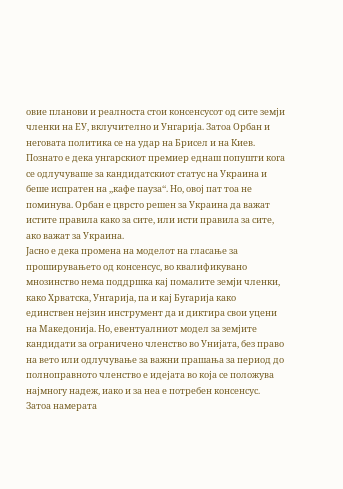овие планови и реалноста стои консенсусот од сите земји членки на ЕУ, вклучително и Унгарија. Затоа Орбан и неговата политика се на удар на Брисел и на Киев.
Познато е дека унгарскиот премиер еднаш попушти кога се одлучуваше за кандидатскиот статус на Украина и беше испратен на ,,кафе пауза‘‘. Но, овој пат тоа не поминува. Орбан е цврсто решен за Украина да важат истите правила како за сите, или исти правила за сите, ако важат за Украина.
Јасно е дека промена на моделот на гласање за проширувањето од консенсус, во квалификувано мнозинство нема поддршка кај помалите земји членки, како Хрватска, Унгарија, па и кај Бугарија како единствен нејзин инструмент да и диктира свои уцени на Македонија. Но, евентуалниот модел за земјите кандидати за ограничено членство во Унијата, без право на вето или одлучување за важни прашања за период до полноправното членство е идејата во која се положува најмногу надеж, иако и за неа е потребен консенсус.
Затоа намерата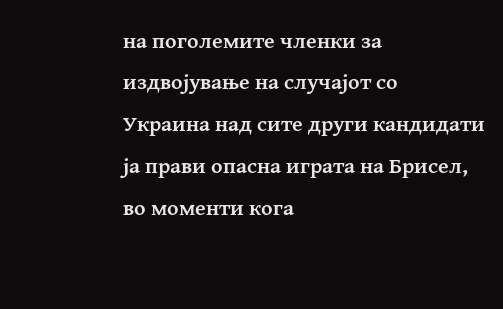на поголемите членки за издвојување на случајот со Украина над сите други кандидати ја прави опасна играта на Брисел, во моменти кога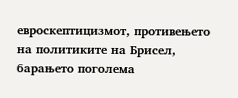евроскептицизмот, противењето на политиките на Брисел, барањето поголема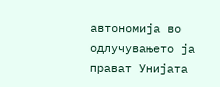автономија во одлучувањето ја прават Унијата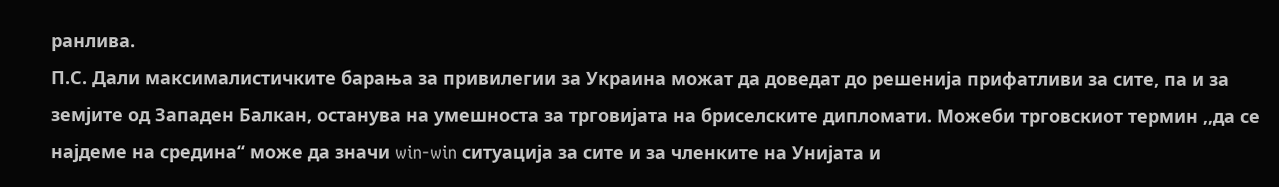ранлива.
П.С. Дали максималистичките барања за привилегии за Украина можат да доведат до решенија прифатливи за сите, па и за земјите од Западен Балкан, останува на умешноста за трговијата на бриселските дипломати. Можеби трговскиот термин ,,да се најдеме на средина‘‘ може да значи win-win ситуација за сите и за членките на Унијата и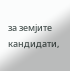за земјите кандидати,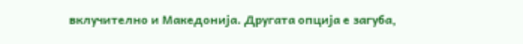вклучително и Македонија. Другата опција е загуба,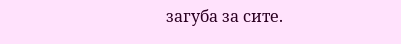загуба за сите.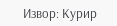Извор: Курир